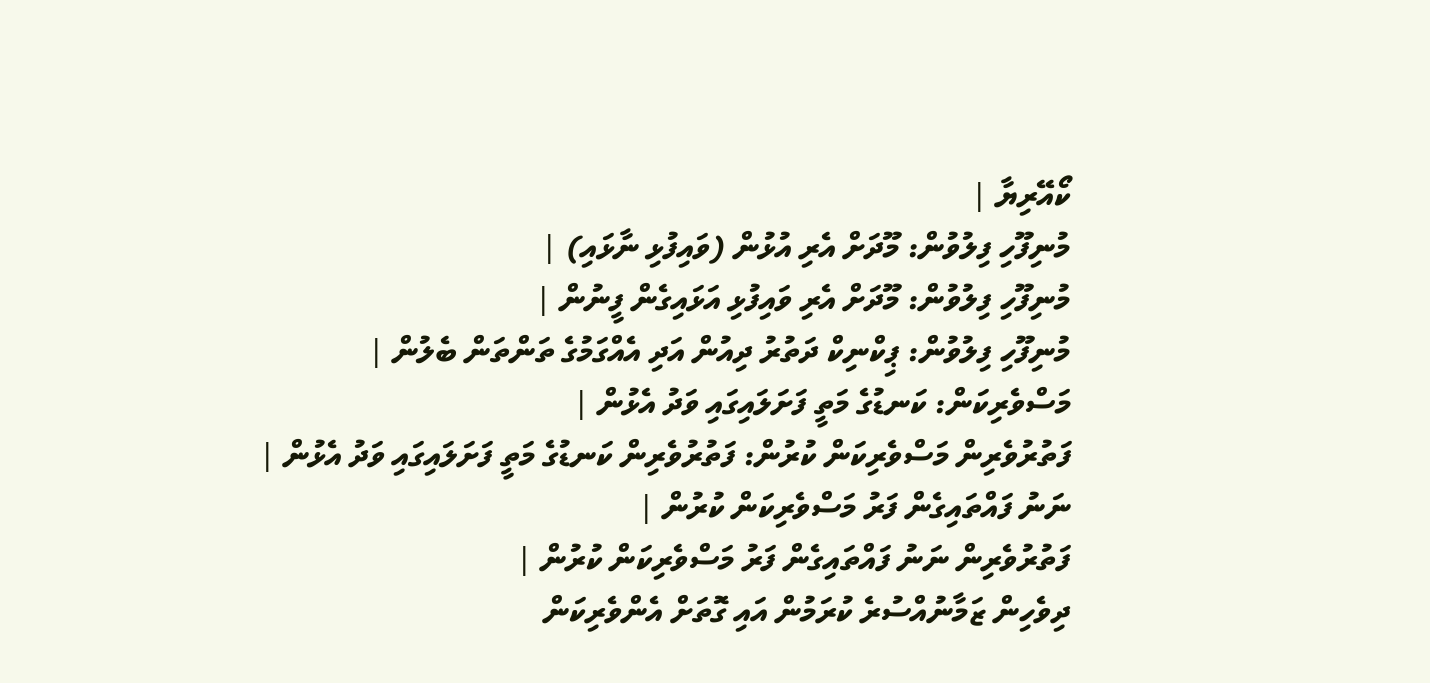ކޯއޭރިޔާ |
މުނިފޫހި ފިލުވުން: މޫދަށް އެރި އުޅުން (ވައިފުޅި ނާޅައި) |
މުނިފޫހި ފިލުވުން: މޫދަށް އެރި ވައިފުޅި އަޅައިގެން ފީނުން |
މުނިފޫހި ފިލުވުން: ޕިކްނިކް ދަތުރު ދިއުން އަދި އެއްގަމުގެ ތަންތަން ބެލުން |
މަސްވެރިކަން: ކަނޑުގެ މަތީ ފަށަލައިގައި ވަދު އެޅުން |
ފަތުރުވެރިން މަސްވެރިކަން ކުރުން: ފަތުރުވެރިން ކަނޑުގެ މަތީ ފަށަލައިގައި ވަދު އެޅުން |
ނަނު ފައްތައިގެން ފަރު މަސްވެރިކަން ކުރުން |
ފަތުރުވެރިން ނަނު ފައްތައިގެން ފަރު މަސްވެރިކަން ކުރުން |
ދިވެހިން ޒަމާނުއްސުރެ ކުރަމުން އައި ގޮތަށް އެންވެރިކަން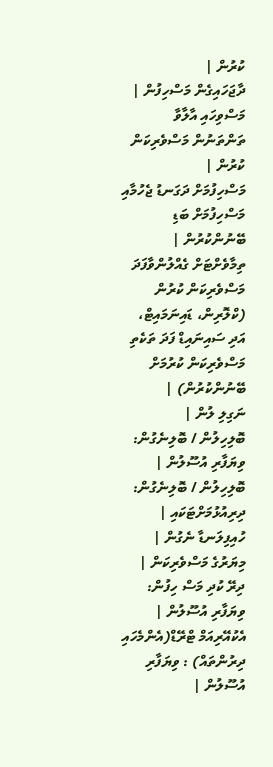ކުރުން |
ދާޖަހައިގެން މަސްހިފުން |
މަސްވިހައި އާލާވާ ތަންތަނުން މަސްވެރިކަން ކުރުން |
މަސްހިފުމަށް ދަގަނޑު ޖެހުމާއި މަސްހިފުމަށް ބަޑި ބޭނުންކުރުން |
ތިމާވެށްޓަށް ގެއްލުންވާފަދަ މަސްވެރިކަން ކުރުން (ކްލޮރިން، ޑައިނަމައިޓް، އަދި ސައިނައިޑް ފަދަ ތަކެތި މަސްވެރިކަން ކުރުމަށް ބޭނުންކުރުން) |
ނަގިލި ލުން |
ބޮލިހިލުން / ބޮލިނެގުން: ވިޔަފާރި އުސޫލުން |
ބޮލިހިލުން / ބޮލިނެގުން: ދިރިއުޅުމަށްޓަކައި |
ހުއިފިލަނޑާ ނެގުން |
މިޔަރުގެ މަސްވެރިކަން |
ދިރޭ ކުދި މަސް ހިފުން: ވިޔަފާރި އުސޫލުން |
އެކުއޭރިއަމް ޓްރޭޑް(އެންމެހައި ދިރުންތައް) : ވިޔަފާރި އުސޫލުން |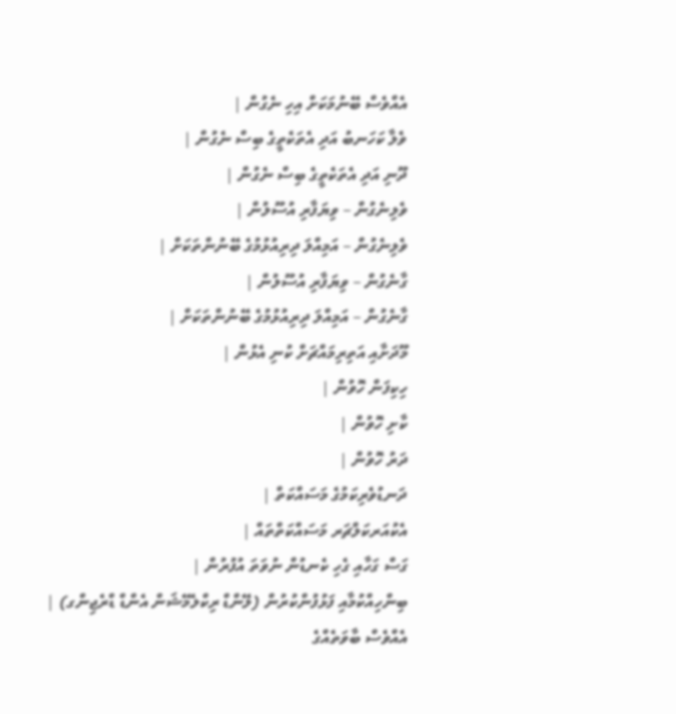އެއްވެސް ބޭނުމަކަށް އިހި ނެގުން |
ވެލާ ކަހަނބު އަދި އެތަކެތީގެ ބިސް ނެގުން |
ދޫނި އަދި އެތަކެތީގެ ބިސް ނެގުން |
ވެލިނެގުން – ވިޔަފާރި އުސޫލުން |
ވެލިނެގުން – އަމިއްލަ ދިރިއުޅުމުގެ ބޭނުންތަކަށް |
ގާނެގުން – ވިޔަފާރި އުސޫލުން |
ގާނެގުން – އަމިއްލަ ދިރިއުޅުމުގެ ބޭނުންތަކަށް |
މޫދަށާއި އަތިރިމައްޗަށް ކުނި އެޅުން |
ހިކިފަން ހޮވުން |
ކާށި ހޮވުން |
ދަރު ހޮވުން |
ދަނޑުވެރިކަމުގެ މަސައްކަތް |
އެކުއަރކަލްޗަރ މަސައްކަތްތައް |
ގަސް ގަހާއި ގެހި ކެނޑުން ނުވަތަ އުފުރުން |
ބިންހިއްކުމާއި ފަޅުފުންކުރުން (ލޭންޑް ރިކްލެމޭޝަން އެންޑް ޑްރެޖިންގ) |
އެއްވެސް ބާވަތެއްގެ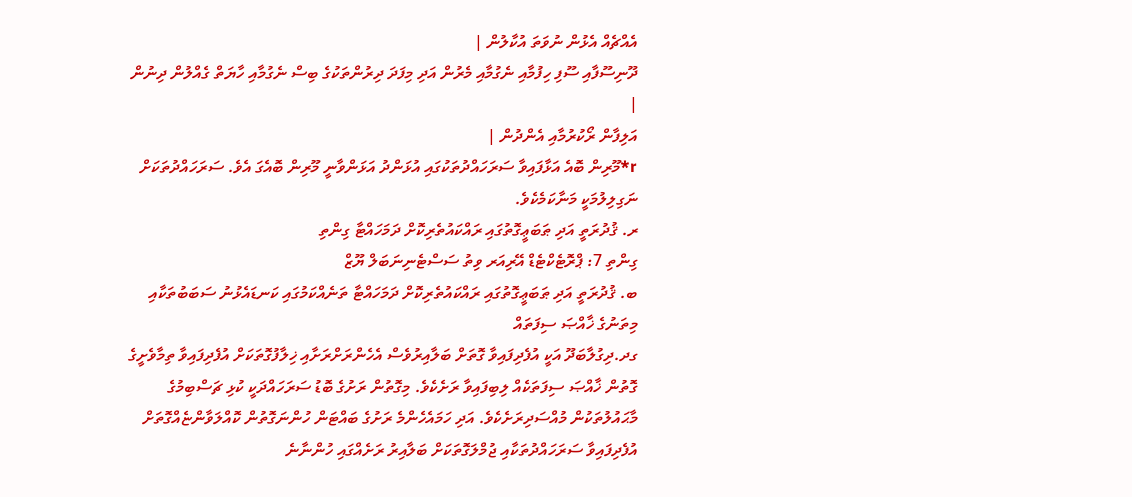އެއްޗެއް އެޅުން ނުވަތަ އުކާލުން |
ދޫނިސޫފާއި ސޫފި ހިފުމާއި ނެގުމާއި މެރުން އަދި މިފަދަ ދިރުންތަކުގެ ބިސް ނެގުމާއި ހާޔަތް ގެއްލުން ދިނުން |
އަލިފާން ރޯކުރުމާއި އެންދުން |
r*މޫރިން ބޮއެ އަޅާފައިވާ ސަރަހައްދުތަކުގައި އުޅަންދު އަޅަންވާނީ މޫރިން ބޮއެގަ އެވެ. ސަރަހައްދުތަކަށް ނަގިލިލުމަކީ މަނާކަމެކެވެ.
ރ. ޤުދުރަތީ އަދި ޠަބަޢީގޮތުގައި ރައްކައުތެރިކޮށް ދަމަހައްޓާ ގިންތި
ގިންތި 7: ޕްރޮޓެކްޓެޑް އޭރިއަރ ވިތު ސަސްޓެނިނަބަލް ޔޫޒް
ބ. ޤުދުރަތީ އަދި ޠަބަޢީގޮތުގައި ރައްކައުތެރިކޮށް ދަމަހައްޓާ ތަނެއްކަމުގައި ކަނޑައެޅުނު ސަބަބުތަކާއި މިތަނުގެ ޚާއްޞަ ސިފަތައް
ގދ.ދިގުލާބަދޫ އަކީ އުފެދިފައިވާ ގޮތަށް ބަލާއިރުވެސް އެހެންރަށްރަށާއި ޚިލާފުގޮތަކަށް އުފެދިފައިވާ ތިމާވެށީގެ ގޮތުން ޚާއްޞަ ސިފަތަކެއް ލިބިފައިވާ ރަށެކެވެ. މިގޮތުން ރަށުގެ ބޮޑު ސަރަހައްދަކީ ކުޅި ޗަސްބިމުގެ މާޙައުލުތަކުން މުއްސަދިރަށެކެވެ. އަދި ހަމައެހެންމެ ރަށުގެ ބައްޓަން ހުންނަގޮތުން ކޮއްލަވާންޏެއްގޮތަށް އުފެދިފައިވާ ސަރަހައްދުތަކާއި ޖުމްލަގޮތަކަށް ބަލާއިރު ރަށެއްގައި ހުންނާނެ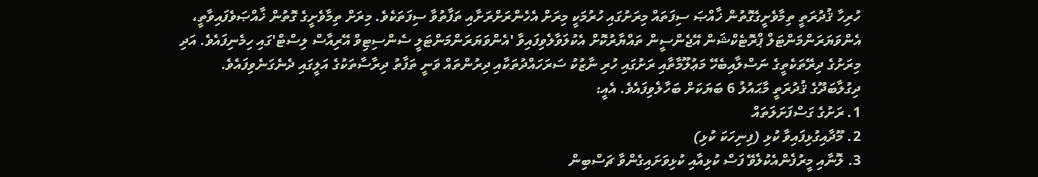ހުރިހާ ޤުދުރަތީ ތިމާވެށީގެގޮތުން ޚާއްޞަ ސިފަތައް މިރަށުގައި ހުރުމަކީ މިރަށް އެހެންރަށްރަށާއި ތަފާތުވާ ސިފަތަކެވެ. މިރަށް ތިމާވެށީގެ ގޮތުން ޚާއްޞަވެފައިވާތީ، އެންވަޔަރަންމަންޓަލް ޕްރޮޓެކްޝަން އޭޖެންސީން ތައްޔާރުކޮށް އެކުލަވާލެވިފައިވާ 'އެންވަޔަރަންމަންޓަލީ ސެންސިޓިވް އޭރިއާސް ލިސްޓް'ގައި ހިމެނިފައެވެ. އަދި މިރަށުގެ ދިރޭތަކެތީގެ ނަސްލާއިބެހޭ މަޢުލޫމާތާއި ރަށުގައި ހުރި ނާޒުކު ސަރަހައްދުތަކާއި ދިރުންތައް ވަނީ ތަފާތު ދިރާސާތަކުގެ އަލީގައި ދެނެގަނެވިފައެވެ. ދިގުލާބަދޫގެ ޤުދުރަތީ މާޙައުލު 6 ބަޔަކަށް ބަހާލެވިފައެވެ. އެއީ:
1. ރަށުގެ ގަސްފަށަލަތައް
2. މޫދާއިގުޅިފައިވާ ކުޅި (ފިނިހަކަ ކުޅި)
3. ލޮނާއި މީރުފެންއެކުލެވޭ ފަސް ކުޅިއާއި ކުޅިވަށައިގެންވާ ޗަސްބިން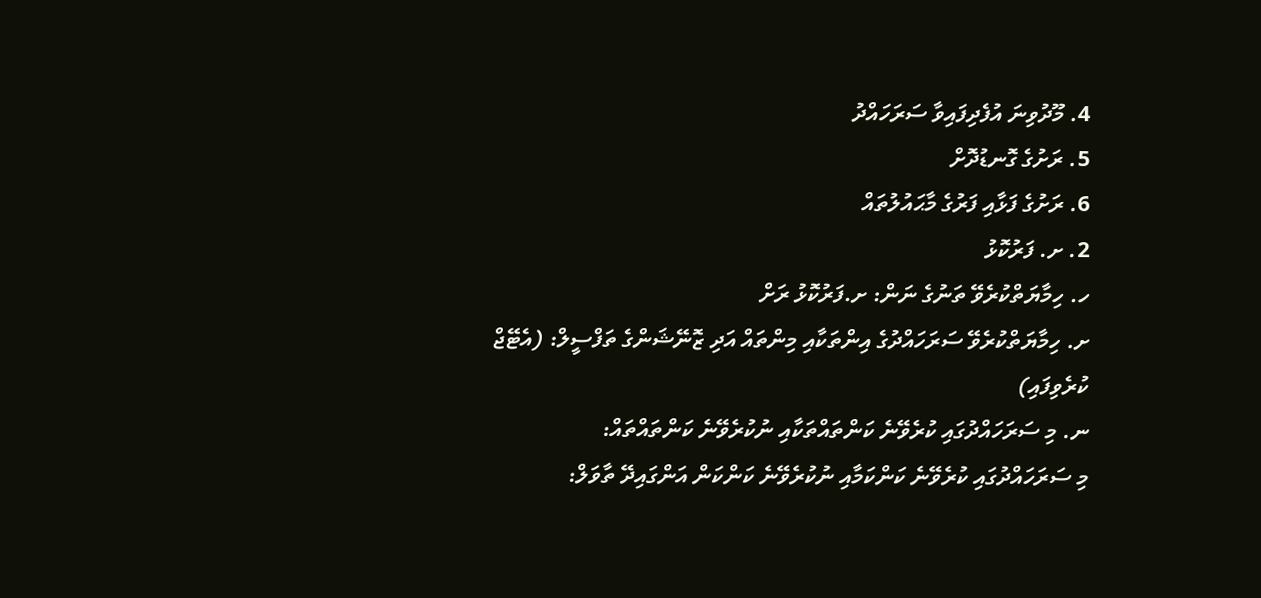4. މޫދުވިނަ އުފެދިފައިވާ ސަރަހައްދު
5. ރަށުގެ ގޮނޑުދޮށް
6. ރަށުގެ ފަޅާއި ފަރުގެ މާޙައުލުތައް
2. ށ. ފަރުކޮޅު
ހ. ހިމާޔަތްކުރެވޭ ތަނުގެ ނަން: ށ.ފަރުކޮޅު ރަށް
ށ. ހިމާޔަތްކުރެވޭ ސަރަހައްދުގެ އިންތަކާއި މިންތައް އަދި ޒޮނޭޝަންގެ ތަފްސީލް: (އެޓޭޖް ކުރެވިފައި)
ނ. މި ސަރަހައްދުގައި ކުރެވޭނެ ކަންތައްތަކާއި ނުކުރެވޭނެ ކަންތައްތައް:
މި ސަރަހައްދުގައި ކުރެވޭނެ ކަންކަމާއި ނުކުރެވޭނެ ކަންކަން އަންގައިދޭ ތާވަލް: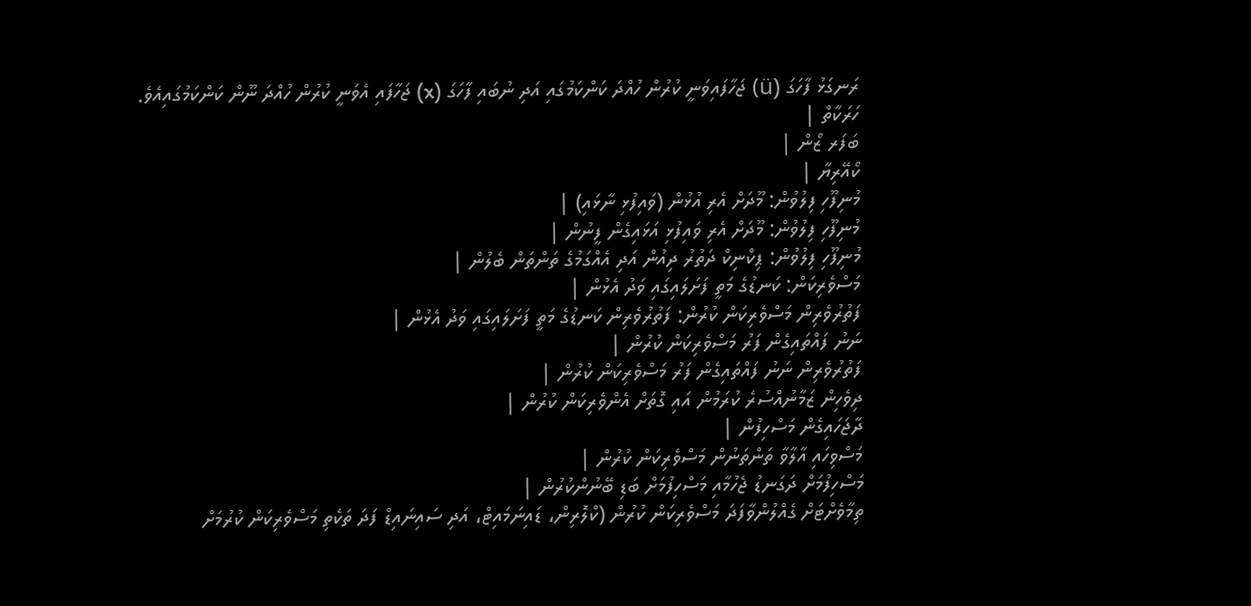ރަނގަޅު ފާހަގަ (ü) ޖަހާފައިވަނީ ކުރުން ހުއްދަ ކަންކަމުގައި އަދި ނުބައި ފާހަގަ (x) ޖަހާފައި އެވަނީ ކުރުން ހުއްދަ ނޫން ކަންކަމުގައިއެވެ.
ހަރަކާތް |
ބަފަރ ޒޯން |
ކޯއޭރިޔާ |
މުނިފޫހި ފިލުވުން: މޫދަށް އެރި އުޅުން (ވައިފުޅި ނާޅައި) |
މުނިފޫހި ފިލުވުން: މޫދަށް އެރި ވައިފުޅި އަޅައިގެން ފީނުން |
މުނިފޫހި ފިލުވުން: ޕިކްނިކް ދަތުރު ދިއުން އަދި އެއްގަމުގެ ތަންތަން ބެލުން |
މަސްވެރިކަން: ކަނޑުގެ މަތީ ފަށަލައިގައި ވަދު އެޅުން |
ފަތުރުވެރިން މަސްވެރިކަން ކުރުން: ފަތުރުވެރިން ކަނޑުގެ މަތީ ފަށަލައިގައި ވަދު އެޅުން |
ނަނު ފައްތައިގެން ފަރު މަސްވެރިކަން ކުރުން |
ފަތުރުވެރިން ނަނު ފައްތައިގެން ފަރު މަސްވެރިކަން ކުރުން |
ދިވެހިން ޒަމާނުއްސުރެ ކުރަމުން އައި ގޮތަށް އެންވެރިކަން ކުރުން |
ދާޖަހައިގެން މަސްހިފުން |
މަސްވިހައި އާލާވާ ތަންތަނުން މަސްވެރިކަން ކުރުން |
މަސްހިފުމަށް ދަގަނޑު ޖެހުމާއި މަސްހިފުމަށް ބަޑި ބޭނުންކުރުން |
ތިމާވެށްޓަށް ގެއްލުންވާފަދަ މަސްވެރިކަން ކުރުން (ކްލޮރިން، ޑައިނަމައިޓް، އަދި ސައިނައިޑް ފަދަ ތަކެތި މަސްވެރިކަން ކުރުމަށް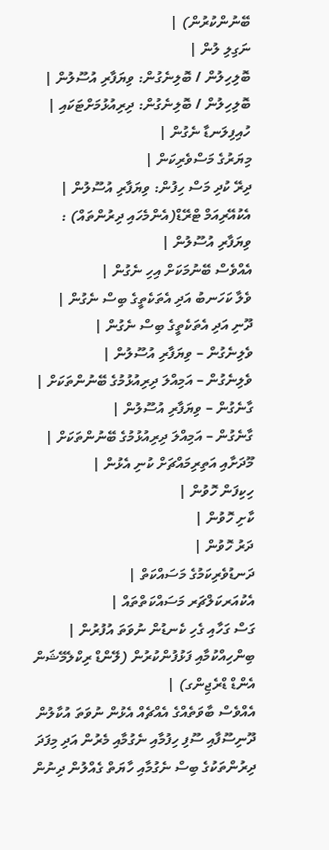ބޭނުންކުރުން) |
ނަގިލި ލުން |
ބޮލިހިލުން / ބޮލިނެގުން: ވިޔަފާރި އުސޫލުން |
ބޮލިހިލުން / ބޮލިނެގުން: ދިރިއުޅުމަށްޓަކައި |
ހުއިފިލަނޑާ ނެގުން |
މިޔަރުގެ މަސްވެރިކަން |
ދިރޭ ކުދި މަސް ހިފުން: ވިޔަފާރި އުސޫލުން |
އެކުއޭރިއަމް ޓްރޭޑް(އެންމެހައި ދިރުންތައް) : ވިޔަފާރި އުސޫލުން |
އެއްވެސް ބޭނުމަކަށް އިހި ނެގުން |
ވެލާ ކަހަނބު އަދި އެތަކެތީގެ ބިސް ނެގުން |
ދޫނި އަދި އެތަކެތީގެ ބިސް ނެގުން |
ވެލިނެގުން – ވިޔަފާރި އުސޫލުން |
ވެލިނެގުން – އަމިއްލަ ދިރިއުޅުމުގެ ބޭނުންތަކަށް |
ގާނެގުން – ވިޔަފާރި އުސޫލުން |
ގާނެގުން – އަމިއްލަ ދިރިއުޅުމުގެ ބޭނުންތަކަށް |
މޫދަށާއި އަތިރިމައްޗަށް ކުނި އެޅުން |
ހިކިފަން ހޮވުން |
ކާށި ހޮވުން |
ދަރު ހޮވުން |
ދަނޑުވެރިކަމުގެ މަސައްކަތް |
އެކުއަރކަލްޗަރ މަސައްކަތްތައް |
ގަސް ގަހާއި ގެހި ކެނޑުން ނުވަތަ އުފުރުން |
ބިންހިއްކުމާއި ފަޅުފުންކުރުން (ލޭންޑް ރިކްލެމޭޝަން އެންޑް ޑްރެޖިންގ) |
އެއްވެސް ބާވަތެއްގެ އެއްޗެއް އެޅުން ނުވަތަ އުކާލުން
ދޫނިސޫފާއި ސޫފި ހިފުމާއި ނެގުމާއި މެރުން އަދި މިފަދަ ދިރުންތަކުގެ ބިސް ނެގުމާއި ހާޔަތް ގެއްލުން ދިނުން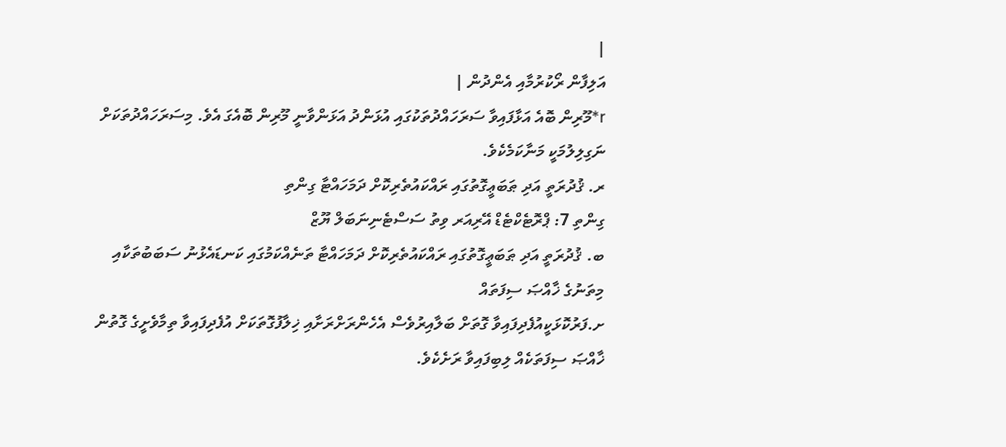|
އަލިފާން ރޯކުރުމާއި އެންދުން |
r*މޫރިން ބޮއެ އަޅާފައިވާ ސަރަހައްދުތަކުގައި އުޅަންދު އަޅަންވާނީ މޫރިން ބޮއެގަ އެވެ. މިސަރަހައްދުތަކަށް ނަގިލިލުމަކީ މަނާކަމެކެވެ.
ރ. ޤުދުރަތީ އަދި ޠަބަޢީގޮތުގައި ރައްކައުތެރިކޮށް ދަމަހައްޓާ ގިންތި
ގިންތި 7: ޕްރޮޓެކްޓެޑް އޭރިއަރ ވިތު ސަސްޓެނިނަބަލް ޔޫޒް
ބ. ޤުދުރަތީ އަދި ޠަބަޢީގޮތުގައި ރައްކައުތެރިކޮށް ދަމަހައްޓާ ތަނެއްކަމުގައި ކަނޑައެޅުނު ސަބަބުތަކާއި މިތަނުގެ ޚާއްޞަ ސިފަތައް
ށ.ފަރުކޮޅަކީއުފެދިފައިވާ ގޮތަށް ބަލާއިރުވެސް އެހެންރަށްރަށާއި ޚިލާފުގޮތަކަށް އުފެދިފައިވާ ތިމާވެށީގެ ގޮތުން ޚާއްޞަ ސިފަތަކެއް ލިބިފައިވާ ރަށެކެވެ.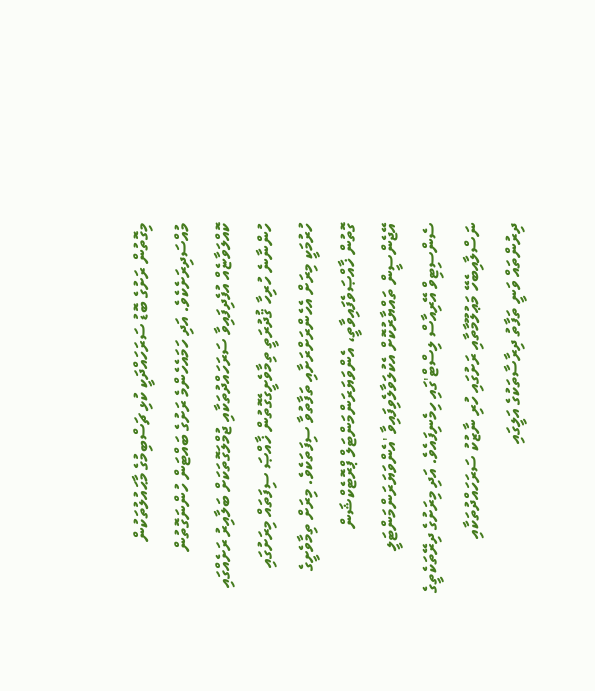މިގޮތުން ރަށުގެ ބޮޑު ސަރަހައްދަކީ ކުޅި ޗަސްބިމުގެ މާޙައުލުތަކުން މުއްސަދިރަށެކެވެ. އަދި ހަމައެހެންމެ ރަށުގެ ބައްޓަން ހުންނަގޮތުން ކޮއްލަވާޏެއް އުފެދިފައިވާ ސަރަހައްދުތަކާއި ޖުމްލަގޮތަކަށް ބަލާއިރު ރަށެއްގައި ހުންނާނެ ހުރިހާ ޤުދުރަތީ ތިމާވެށީގެގޮތުން ޚާއްޞަ ސިފަތައް މިރަށުގައި ހުރުމަކީ މިރަށް އެހެންރަށްރަށާއި ތަފާތުވާ ސިފަތަކެވެ. މިރަށް ތިމާވެށީގެ ގޮތުން ޚާއްޞަވެފައިވާތީ، އެންވަޔަރަންމަންޓަލް ޕްރޮޓެކްޝަން އޭޖެންސީން ތައްޔާރުކޮށް އެކުލަވާލެވިފައިވާ 'އެންވަޔަރަންމަންޓަލީ ސެންސިޓިވް އޭރިއާސް ލިސްޓް'ގައި ހިމެނިފައެވެ. އަދި މިރަށުގެ ދިރޭތަކެތީގެ ނަސްލާއިބެހޭ މަޢުލޫމާތާއި ރަށުގައި ހުރި ނާޒުކު ސަރަހައްދުތަކާއި ދިރުންތައް ވަނީ ތަފާތު ދިރާސާތަކުގެ އަލީގައި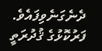ދެނެގަނެވިފައެވެ. ފަރުކޮޅުގެ ޤުދުރަތީ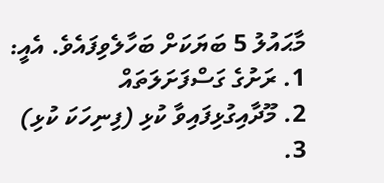މާޙައުލު 5 ބަޔަކަށް ބަހާލެވިފައެވެ. އެއީ:
1. ރަށުގެ ގަސްފަށަލަތައް
2. މޫދާއިގުޅިފައިވާ ކުޅި (ފިނިހަކަ ކުޅި)
3.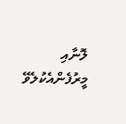ލޮނާއި މީރުފެންއެކުލެވޭ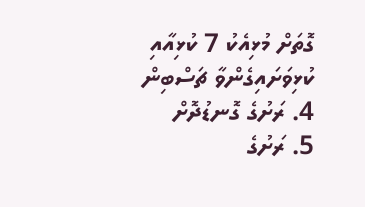ގޮތަށް މުޅިއެކު 7 ކުޅިއާއި ކުޅިވަށައިގެންވާ ޗަސްބިން
4. ރަށުގެ ގޮނޑުދޮށް
5. ރަށުގެ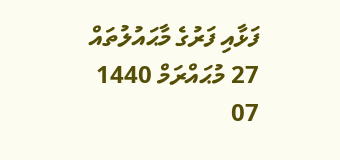ފަޅާއި ފަރުގެ މާޙައުލުތައް
27 މުޙައްރަމް 1440
07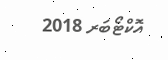އޮކްޓޯބަރ 2018